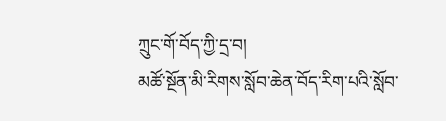ཀྲུང་གོ་བོད་ཀྱི་དྲ་བ།
མཚོ་སྔོན་མི་རིགས་སློབ་ཆེན་བོད་རིག་པའི་སློབ་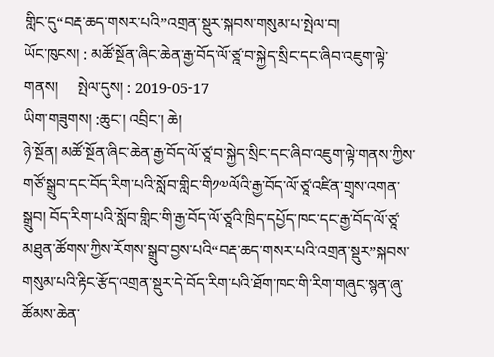གླིང་དུ“བརྡ་ཆད་གསར་པའི”འགྲན་སྡུར་སྐབས་གསུམ་པ་སྤེལ་བ།
ཡོང་ཁུངས། : མཚོ་སྔོན་ཞིང་ཆེན་རྒྱ་བོད་ལོ་ཙྰ་བ་སྐྱེད་སྲིང་དང་ཞིབ་འཇུག་ལྟེ་གནས།     སྤེལ་དུས། : 2019-05-17
ཡིག་གཟུགས། :ཆུང་། འབྲིང་། ཆེ།
ཉེ་སྔོན། མཚོ་སྔོན་ཞིང་ཆེན་རྒྱ་བོད་ལོ་ཙཱ་བ་སྐྱེད་སྲིང་དང་ཞིབ་འཇུག་ལྟེ་གནས་ཀྱིས་གཙོ་སྒྲུབ་དང་བོད་རིག་པའི་སློབ་གླིང་གི༡༧ལོའི་རྒྱ་བོད་ལོ་ཙཱ་འཛིན་གྲྭས་འགན་སྒྲུབ། བོད་རིག་པའི་སློབ་གླིང་གི་རྒྱ་བོད་ལོ་ཙཱའི་ཁྲིད་དཔྱོད་ཁང་དང་རྒྱ་བོད་ལོ་ཙཱ་མཐུན་ཚོགས་ཀྱིས་རོགས་སྒྲུབ་བྱས་པའི“བརྡ་ཆད་གསར་པའི་འགྲན་སྡུར”སྐབས་གསུམ་པའི་རྟིང་རྩོད་འགྲན་སྡུར་དེ་བོད་རིག་པའི་ཐོག་ཁང་གི་རིག་གཞུང་སྙན་ཞུ་ཚོམས་ཆེན་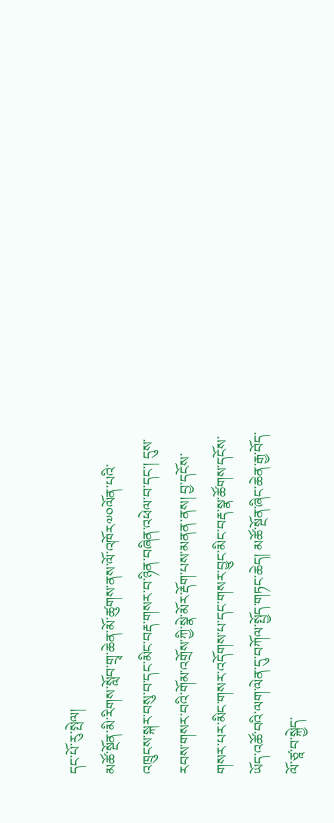དང་པོ་རུ་སྤེལ།
མཚོ་སྔོན་མི་རིགས་སློབ་གྲྭ་ཆེན་མོ་ཚུགས་ནས་ལོ་འཁོར༧༠ལོན་པའི་འཁྲུངས་སྐར་བསུ་བ་དང་མིང་བརྡ་གསར་བ་ཉིན་བཞིན་འཕེལ་བ་དང་། དུས་རབས་གསར་བའི་གོམ་འགྲོས་ཀྱི་སྣེ་མོར་རྡོག་པས་མནན་ནས། བྱ་དངོས་གསར་པར་མིང་གསར་འདོགས་པ་དང་གསར་བྱུང་མིང་བརྡ་སྣ་ཚོགས་དངོས་ཡོད་འཚོ་བའི་ལག་ལེན་དུ་བཀོལ་སྤྱོད་གཏང་ཆེད། མཚོ་སྔོན་ཞིང་ཆེན་རྒྱ་བོད་ལོ་ཙཱ་བ་སྐྱེད་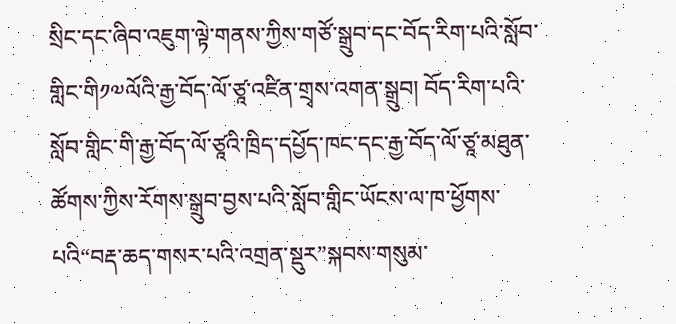སྲིང་དང་ཞིབ་འཇུག་ལྟེ་གནས་ཀྱིས་གཙོ་སྒྲུབ་དང་བོད་རིག་པའི་སློབ་གླིང་གི༡༧ལོའི་རྒྱ་བོད་ལོ་ཙཱ་འཛིན་གྲྭས་འགན་སྒྲུབ། བོད་རིག་པའི་སློབ་གླིང་གི་རྒྱ་བོད་ལོ་ཙཱའི་ཁྲིད་དཔྱོད་ཁང་དང་རྒྱ་བོད་ལོ་ཙཱ་མཐུན་ཚོགས་ཀྱིས་རོགས་སྒྲུབ་བྱས་པའི་སློབ་གླིང་ཡོངས་ལ་ཁ་ཕྱོགས་པའི“བརྡ་ཆད་གསར་པའི་འགྲན་སྡུར”སྐབས་གསུམ་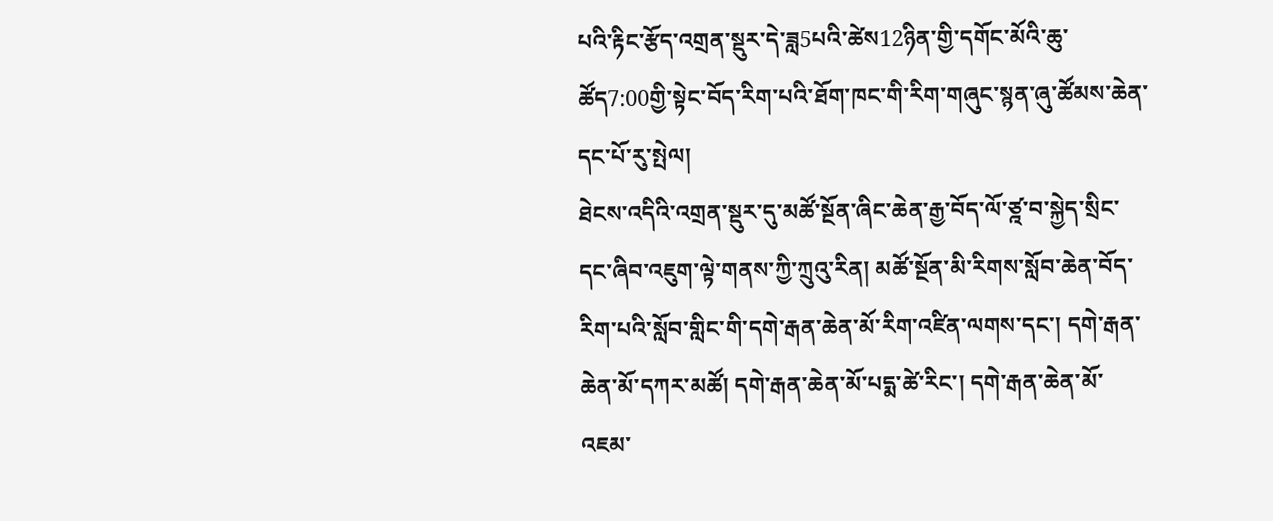པའི་རྟིང་རྩོད་འགྲན་སྡུར་དེ་ཟླ5པའི་ཚེས12ཉིན་གྱི་དགོང་མོའི་ཆུ་ཚོད7:00གྱི་སྟེང་བོད་རིག་པའི་ཐོག་ཁང་གི་རིག་གཞུང་སྙན་ཞུ་ཚོམས་ཆེན་དང་པོ་རུ་སྤེལ།
ཐེངས་འདིའི་འགྲན་སྡུར་དུ་མཚོ་སྔོན་ཞིང་ཆེན་རྒྱ་བོད་ལོ་ཙྰ་བ་སྐྱེད་སྲིང་དང་ཞིབ་འཇུག་ལྟེ་གནས་ཀྱི་ཀྲུའུ་རིན། མཚོ་སྔོན་མི་རིགས་སློབ་ཆེན་བོད་རིག་པའི་སློབ་གླིང་གི་དགེ་རྒན་ཆེན་མོ་རིག་འཛིན་ལགས་དང་། དགེ་རྒན་ཆེན་མོ་དཀར་མཚོ། དགེ་རྒན་ཆེན་མོ་པདྨ་ཚེ་རིང་། དགེ་རྒན་ཆེན་མོ་འཇམ་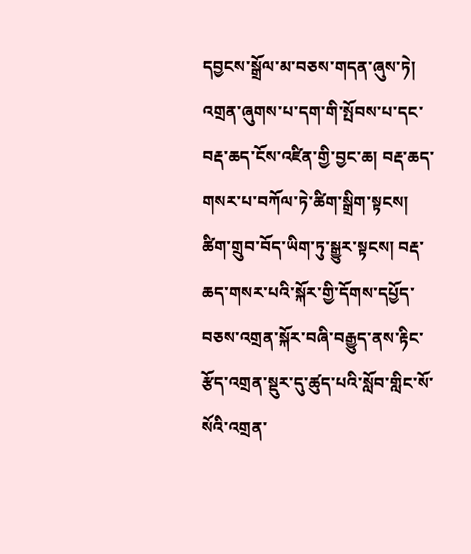དབྱངས་སྒྲོལ་མ་བཅས་གདན་ཞུས་ཏེ། འགྲན་ཞུགས་པ་དག་གི་སྤོབས་པ་དང་བརྡ་ཆད་ངོས་འཛིན་གྱི་བྱང་ཆ། བརྡ་ཆད་གསར་པ་བཀོལ་ཏེ་ཚིག་སྒྲིག་སྟངས། ཚིག་གྲུབ་བོད་ཡིག་ཏུ་སྒྱུར་སྟངས། བརྡ་ཆད་གསར་པའི་སྐོར་གྱི་དོགས་དཔྱོད་བཅས་འགྲན་སྐོར་བཞི་བརྒྱུད་ནས་རྟིང་རྩོད་འགྲན་སྡུར་དུ་ཚུད་པའི་སློབ་གླིང་སོ་སོའི་འགྲན་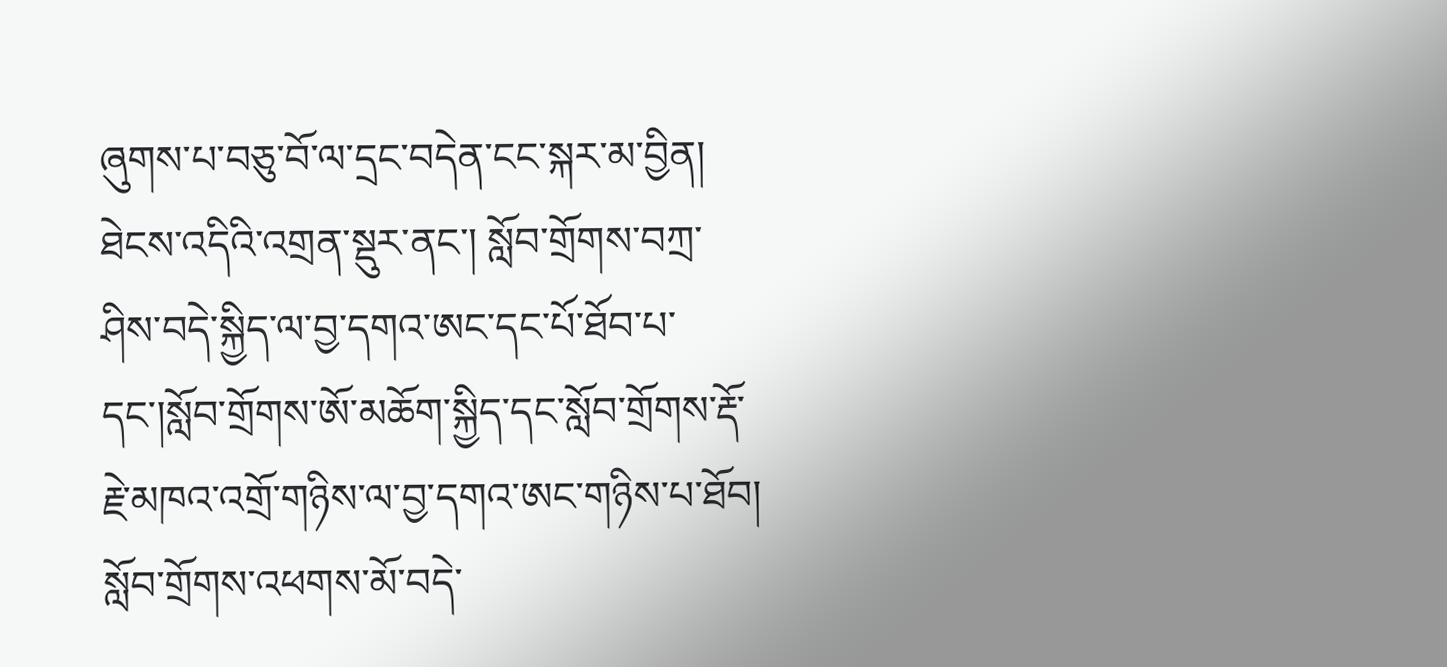ཞུགས་པ་བཅུ་བོ་ལ་དྲང་བདེན་ངང་སྐར་མ་བྱིན།
ཐེངས་འདིའི་འགྲན་སྡུར་ནང་། སློབ་གྲོགས་བཀྲ་ཤིས་བདེ་སྐྱིད་ལ་བྱ་དགའ་ཨང་དང་པོ་ཐོབ་པ་དང་།སློབ་གྲོགས་ཨོ་མཆོག་སྐྱིད་དང་སློབ་གྲོགས་རྡོ་རྗེ་མཁའ་འགྲོ་གཉིས་ལ་བྱ་དགའ་ཨང་གཉིས་པ་ཐོབ། སློབ་གྲོགས་འཕགས་མོ་བདེ་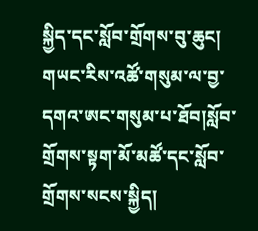སྐྱིད་དང་སློབ་གྲོགས་བུ་ཆུང། གཡང་རིས་འཚོ་གསུམ་ལ་བྱ་དགའ་ཨང་གསུམ་པ་ཐོབ།སློབ་གྲོགས་སྟག་མོ་མཚོ་དང་སློབ་གྲོགས་སངས་སྐྱིད།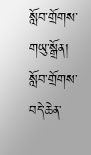སློབ་གྲོགས་གཡུ་སྒྲོན། སློབ་གྲོགས་བདེ་ཆེན་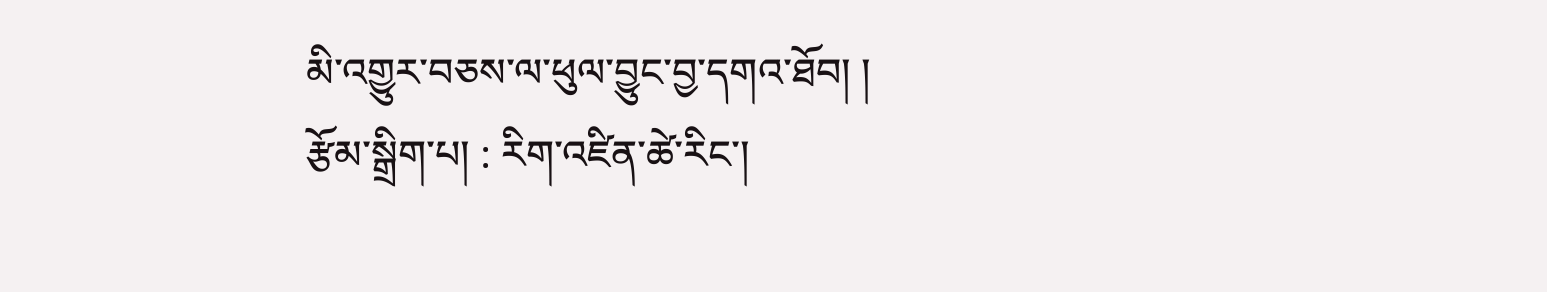མི་འགྱུར་བཅས་ལ་ཕུལ་བྱུང་བྱ་དགའ་ཐོབ། །
རྩོམ་སྒྲིག་པ། : རིག་འཛིན་ཚེ་རིང་།